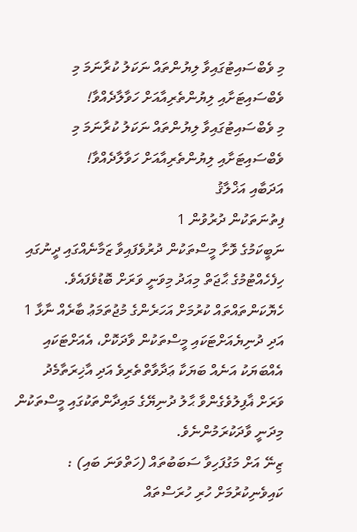މި ވެބްސައިޓުގައިވާ ލިޔުންތައް ނަކަލު ކުރާނަމަ މި ވެބްސައިޓަށާއި ލިޔުންތެރިއާއަށް ހަވާލާދެއްވާ!
މި ވެބްސައިޓުގައިވާ ލިޔުންތައް ނަކަލު ކުރާނަމަ މި ވެބްސައިޓަށާއި ލިޔުންތެރިއާއަށް ހަވާލާދެއްވާ!
އަދަބާއި އަޚްލާޤު
ފިތުނަތަކުން ދުރުވުން 1
ނަބީކަމުގެ ވޮށާ މީސްތަކުން ދުރުވެފައިވާ ޒަމާނެއްގައި ދީނުގައި ހިފެހެއްޓުމުގެ ޙާޖަތް މިއަދު މިވަނީ ވަރަށް ބޮޑުވެފައެވެ.
ހެޔޮކަންތައްތައް ކުރުމަށް އަހަރެންގެ މުޖުތަމަޢު ބާރެއް ނާޅާ 1
އަދި ދުނިޔެއަށްޓަކައި މީސްތަކުން ވާދަކޮށް، އެއަށްޓަކައި އެއްބަޔަކު އަނެއް ބަޔަކާ ޢަދާވާތްތެރިވެ އަދި އާޚިރަތާމެދު ވަރަށް ޣާފިލުވެގެންވާ ޙާލު ދުނިޔޭގެ މައިދާންތަކުގައި މީސްތަކުން މިދަނީ ވާދަކުރަމުންނެވެ.
ޒިނޭ އަށް މަގުފަހިވާ ސަބަބުތައް (ހަތްވަނަ ބައި) : ކައިވެނިކުރުމަށް ހުރި ހުރަސްތައް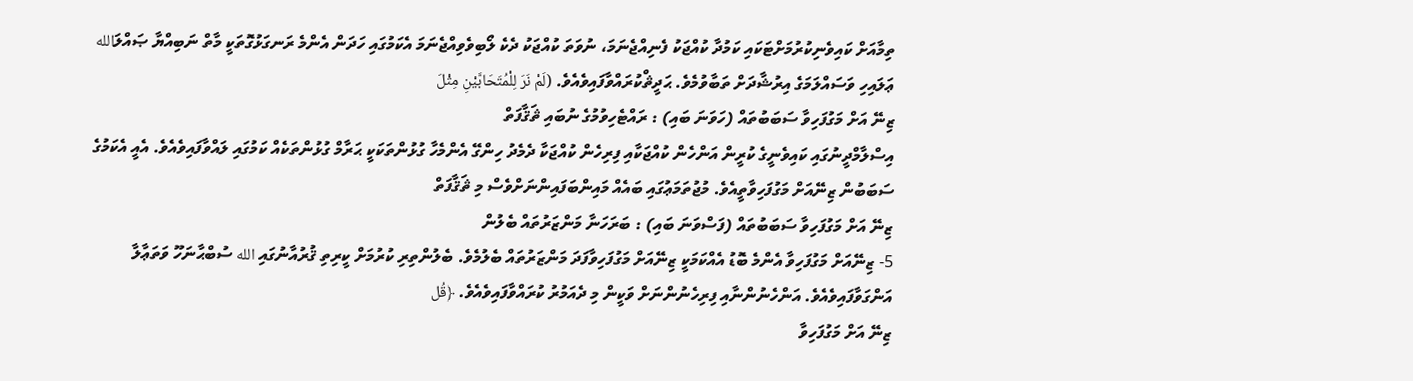ތިމާއަށް ކައިވެނިކުރުމަށްޓަކައި ކަމުދާ ކުއްޖަކު ފެނިއްޖެނަމަ، ނުވަތަ ކުއްޖަކު ދެކެ ލޯބިވެވިއްޖެނަމަ އެކަމުގައި ހަދަން އެންމެ ރަނގަޅުގޮތަކީ މާތް ނަބިއްޔާ ޞައްލަالله ޢަލައިހި ވަސައްލަމަގެ އިރުޝާދަށް ތަބާވުމެވެ. ޙަދީޘްކުރައްވާފައިވެއެވެ. (لَمْ نَرَ لِلْمُتَحَابَّيْنِ مِثْلَ
ޒިނޭ އަށް މަގުފަހިވާ ސަބަބުތައް (ހަވަނަ ބައި) : ރައްޓެހިވުމުގެ ނުބައި ޘަޤާފަތް
އިސްލާމްދީނުގައި ކައިވެނީގެ ކުރީން އަންހެން ކުއްޖަކާއި ފިރިހެން ކުއްޖަކާ ދެމެދު ހިންގޭ އެންމެހާ ގުޅުންތަކަކީ ޙަރާމް ގުޅުންތަކެއް ކަމުގައި ލައްވާފައިވެއެވެ. އެއީ އެކަމުގެ ސަބަބުން ޒިނޭއަށް މަގުފަހިވާތީއެވެ. މުޖުތަމަޢުގައި ބައެއް މައިންބަފައިންނަށްވެސް މި ޘަޤާފަތް
ޒިނޭ އަށް މަގުފަހިވާ ސަބަބުތައް (ފަސްވަނަ ބައި) : ބަރަހަނާ މަންޒަރުތައް ބެލުން
5- ޒިނޭއަށް މަގުފަހިވާ އެންމެ ބޮޑު އެއްކަމަކީ ޒިނޭއަށް މަގުފަހިވާފަދަ މަންޒަރުތައް ބެލުމެވެ. ބެލުންތިރި ކުރުމަށް ކީރިތި ޤުރުއާނުގައި الله ސުބްޙާނަހޫ ވަތަޢާލާ އަންގަވާފައިވެއެވެ. އަންހެނުންނާއި ފިރިހެނުންނަށް ވަކީން މި ދެއަމުރު ކުރައްވާފައިވެއެވެ. ﴿قُل
ޒިނޭ އަށް މަގުފަހިވާ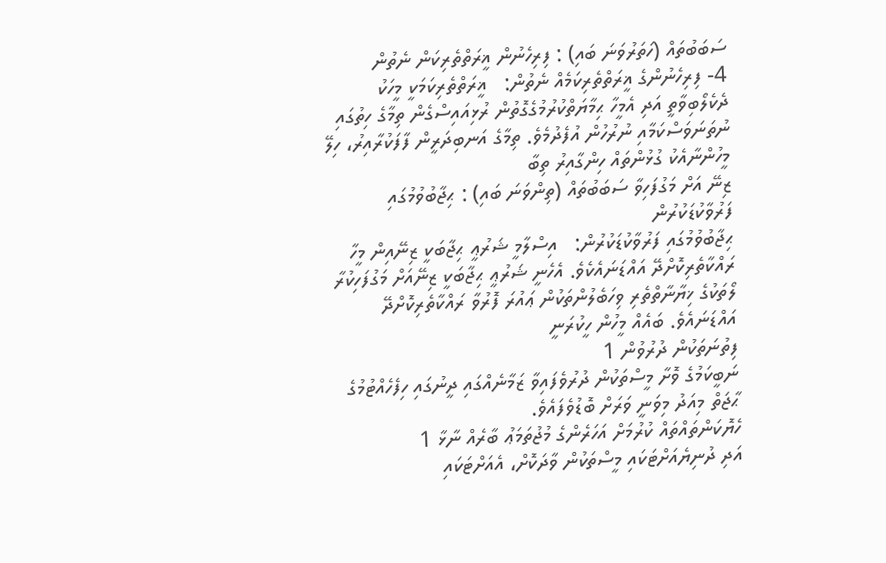ސަބަބުތައް (ހަތަރުވަނަ ބައި) : ފިރިހެނުން ޣީރަތްތެރިކަން ނެތުން
4- ފިރިހެނުންގެ ޣީރަތްތެރިކަމެއް ނެތުން:   ޣީރަތްތެރިކަމަކީ މީހަކު ދެކެލޯބިވާތީ އަދި އެމީހާ ޙިމާޔަތްކުރުމުގެގޮތުން ރުޅިއައިސްގެން ތިމާގެ ހިތުގައި ނުތަނަވަސްކަމާއި ނުރުހުން އުފެދުމެވެ. ތިމާގެ އަނބިދަރީން ފާފަކުރާއިރު، ހިލޭ މީހުންނާއެކު ގުޅުންތައް ހިންގާއިރު ތިބާ
ޒިނޭ އަށް މަގުފަހިވާ ސަބަބުތައް (ތިންވަނަ ބައި) : ޙިޖާބުވުމުގައި ފަރުވާކުޑަކުރުން
ޙިޖާބުވުމުގައި ފަރުވާކުޑަކުރުން:   އިސްލާމީ ޝަރުޢީ ޙިޖާބަކީ ޒިނޭއިން މީހާ ރައްކާތެރިކޮށްދޭ އައްޑަނައެކެވެ. އެހެނީ ޝަރުޢީ ޙިޖާބަކީ ޒިނޭއަށް މަގުފަހިކުރާ ލޯތަކުގެ ޚިޔާނާތްތެރި ވިހަބެލުންތަކުން ޢައުރަ ފޮރުވާ ރައްކާތެރިކޮށްދޭ އައްޑަނައެވެ. ބައެއް މީހުން ހީކުރަނީ
ފިތުނަތަކުން ދުރުވުން 1
ނަބީކަމުގެ ވޮށާ މީސްތަކުން ދުރުވެފައިވާ ޒަމާނެއްގައި ދީނުގައި ހިފެހެއްޓުމުގެ ޙާޖަތް މިއަދު މިވަނީ ވަރަށް ބޮޑުވެފައެވެ.
ހެޔޮކަންތައްތައް ކުރުމަށް އަހަރެންގެ މުޖުތަމަޢު ބާރެއް ނާޅާ 1
އަދި ދުނިޔެއަށްޓަކައި މީސްތަކުން ވާދަކޮށް، އެއަށްޓަކައި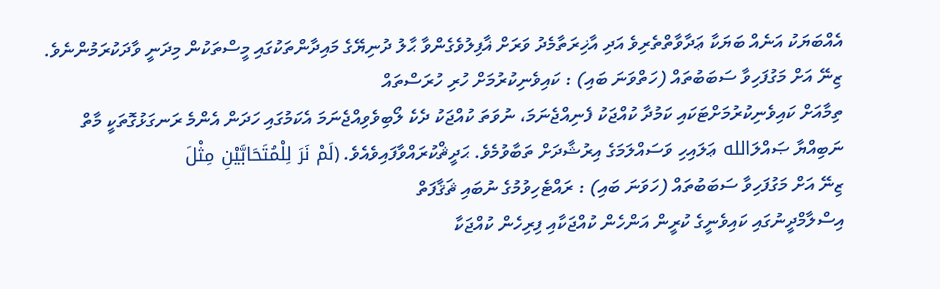އެއްބަޔަކު އަނެއް ބަޔަކާ ޢަދާވާތްތެރިވެ އަދި އާޚިރަތާމެދު ވަރަށް ޣާފިލުވެގެންވާ ޙާލު ދުނިޔޭގެ މައިދާންތަކުގައި މީސްތަކުން މިދަނީ ވާދަކުރަމުންނެވެ.
ޒިނޭ އަށް މަގުފަހިވާ ސަބަބުތައް (ހަތްވަނަ ބައި) : ކައިވެނިކުރުމަށް ހުރި ހުރަސްތައް
ތިމާއަށް ކައިވެނިކުރުމަށްޓަކައި ކަމުދާ ކުއްޖަކު ފެނިއްޖެނަމަ، ނުވަތަ ކުއްޖަކު ދެކެ ލޯބިވެވިއްޖެނަމަ އެކަމުގައި ހަދަން އެންމެ ރަނގަޅުގޮތަކީ މާތް ނަބިއްޔާ ޞައްލަالله ޢަލައިހި ވަސައްލަމަގެ އިރުޝާދަށް ތަބާވުމެވެ. ޙަދީޘްކުރައްވާފައިވެއެވެ. (لَمْ نَرَ لِلْمُتَحَابَّيْنِ مِثْلَ
ޒިނޭ އަށް މަގުފަހިވާ ސަބަބުތައް (ހަވަނަ ބައި) : ރައްޓެހިވުމުގެ ނުބައި ޘަޤާފަތް
އިސްލާމްދީނުގައި ކައިވެނީގެ ކުރީން އަންހެން ކުއްޖަކާއި ފިރިހެން ކުއްޖަކާ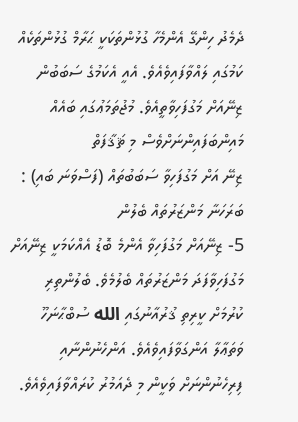ދެމެދު ހިންގޭ އެންމެހާ ގުޅުންތަކަކީ ޙަރާމް ގުޅުންތަކެއް ކަމުގައި ލައްވާފައިވެއެވެ. އެއީ އެކަމުގެ ސަބަބުން ޒިނޭއަށް މަގުފަހިވާތީއެވެ. މުޖުތަމަޢުގައި ބައެއް މައިންބަފައިންނަށްވެސް މި ޘަޤާފަތް
ޒިނޭ އަށް މަގުފަހިވާ ސަބަބުތައް (ފަސްވަނަ ބައި) : ބަރަހަނާ މަންޒަރުތައް ބެލުން
5- ޒިނޭއަށް މަގުފަހިވާ އެންމެ ބޮޑު އެއްކަމަކީ ޒިނޭއަށް މަގުފަހިވާފަދަ މަންޒަރުތައް ބެލުމެވެ. ބެލުންތިރި ކުރުމަށް ކީރިތި ޤުރުއާނުގައި الله ސުބްޙާނަހޫ ވަތަޢާލާ އަންގަވާފައިވެއެވެ. އަންހެނުންނާއި ފިރިހެނުންނަށް ވަކީން މި ދެއަމުރު ކުރައްވާފައިވެއެވެ.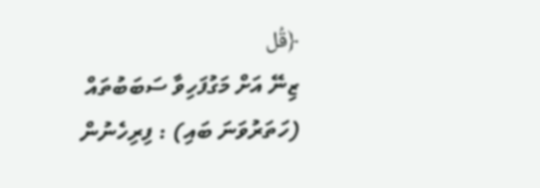﴿قُل
ޒިނޭ އަށް މަގުފަހިވާ ސަބަބުތައް (ހަތަރުވަނަ ބައި) : ފިރިހެނުން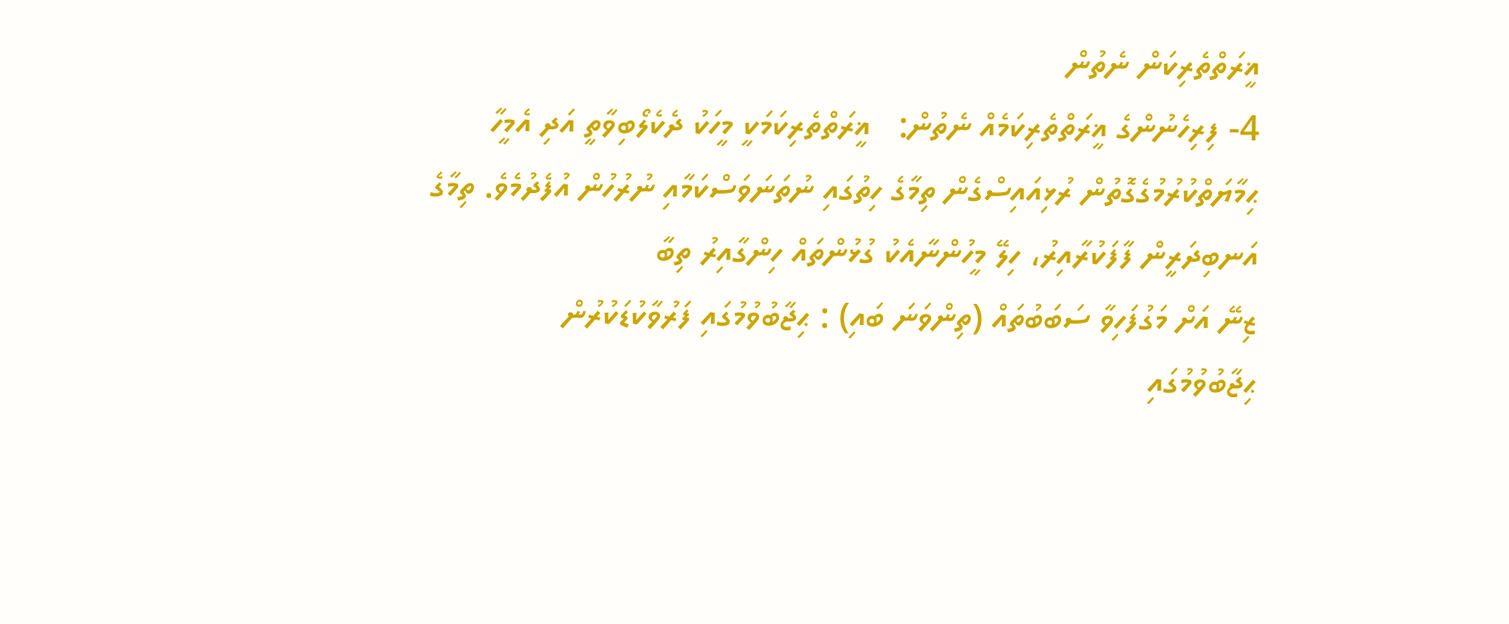ޣީރަތްތެރިކަން ނެތުން
4- ފިރިހެނުންގެ ޣީރަތްތެރިކަމެއް ނެތުން:   ޣީރަތްތެރިކަމަކީ މީހަކު ދެކެލޯބިވާތީ އަދި އެމީހާ ޙިމާޔަތްކުރުމުގެގޮތުން ރުޅިއައިސްގެން ތިމާގެ ހިތުގައި ނުތަނަވަސްކަމާއި ނުރުހުން އުފެދުމެވެ. ތިމާގެ އަނބިދަރީން ފާފަކުރާއިރު، ހިލޭ މީހުންނާއެކު ގުޅުންތައް ހިންގާއިރު ތިބާ
ޒިނޭ އަށް މަގުފަހިވާ ސަބަބުތައް (ތިންވަނަ ބައި) : ޙިޖާބުވުމުގައި ފަރުވާކުޑަކުރުން
ޙިޖާބުވުމުގައި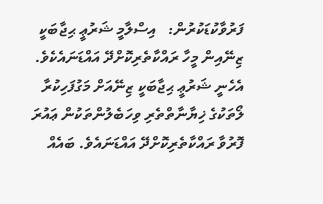ފަރުވާކުޑަކުރުން:   އިސްލާމީ ޝަރުޢީ ޙިޖާބަކީ ޒިނޭއިން މީހާ ރައްކާތެރިކޮށްދޭ އައްޑަނައެކެވެ. އެހެނީ ޝަރުޢީ ޙިޖާބަކީ ޒިނޭއަށް މަގުފަހިކުރާ ލޯތަކުގެ ޚިޔާނާތްތެރި ވިހަބެލުންތަކުން ޢައުރަ ފޮރުވާ ރައްކާތެރިކޮށްދޭ އައްޑަނައެވެ. ބައެއް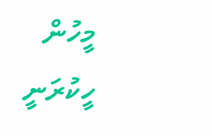މީހުން ހީކުރަނީ